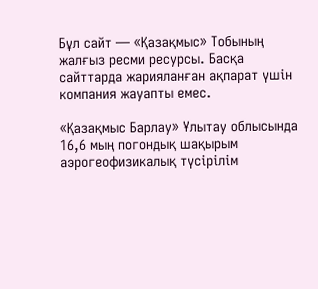Бұл сайт — «Қазақмыс» Тобының жалғыз ресми ресурсы. Басқа сайттарда жарияланған ақпарат үшін компания жауапты емес.

«Қазақмыс Барлау» Ұлытау облысында 16,6 мың погондық шақырым аэрогеофизикалық түсірілім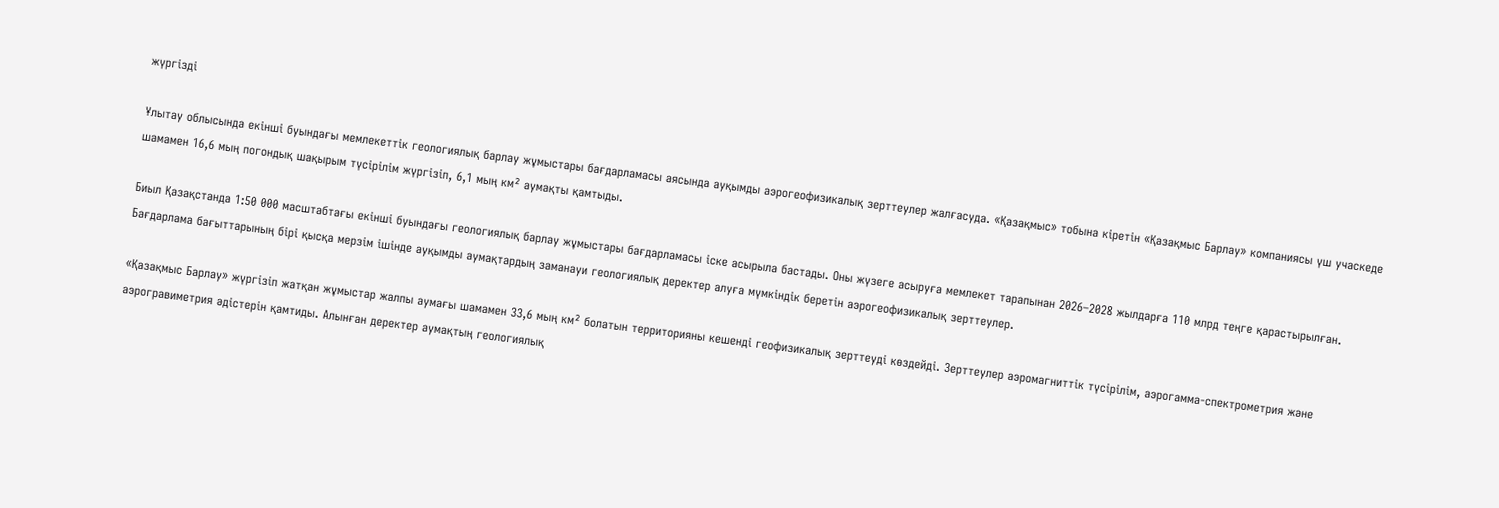жүргізді

Ұлытау облысында екінші буындағы мемлекеттік геологиялық барлау жұмыстары бағдарламасы аясында ауқымды аэрогеофизикалық зерттеулер жалғасуда. «Қазақмыс» тобына кіретін «Қазақмыс Барлау» компаниясы үш учаскеде шамамен 16,6 мың погондық шақырым түсірілім жүргізіп, 6,1 мың км² аумақты қамтыды.

Биыл Қазақстанда 1:50 000 масштабтағы екінші буындағы геологиялық барлау жұмыстары бағдарламасы іске асырыла бастады. Оны жүзеге асыруға мемлекет тарапынан 2026–2028 жылдарға 110 млрд теңге қарастырылған. Бағдарлама бағыттарының бірі қысқа мерзім ішінде ауқымды аумақтардың заманауи геологиялық деректер алуға мүмкіндік беретін аэрогеофизикалық зерттеулер.

«Қазақмыс Барлау» жүргізіп жатқан жұмыстар жалпы аумағы шамамен 33,6 мың км² болатын территорияны кешенді геофизикалық зерттеуді көздейді. Зерттеулер аэромагниттік түсірілім, аэрогамма-спектрометрия және аэрогравиметрия әдістерін қамтиды. Алынған деректер аумақтың геологиялық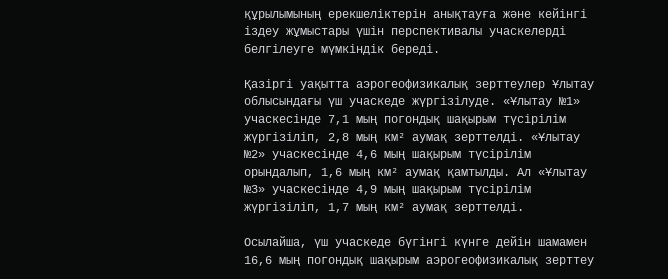құрылымының ерекшеліктерін анықтауға және кейінгі іздеу жұмыстары үшін перспективалы учаскелерді белгілеуге мүмкіндік береді.

Қазіргі уақытта аэрогеофизикалық зерттеулер Ұлытау облысындағы үш учаскеде жүргізілуде. «Ұлытау №1» учаскесінде 7,1 мың погондық шақырым түсірілім жүргізіліп, 2,8 мың км² аумақ зерттелді. «Ұлытау №2» учаскесінде 4,6 мың шақырым түсірілім орындалып, 1,6 мың км² аумақ қамтылды. Ал «Ұлытау №3» учаскесінде 4,9 мың шақырым түсірілім жүргізіліп, 1,7 мың км² аумақ зерттелді.

Осылайша, үш учаскеде бүгінгі күнге дейін шамамен 16,6 мың погондық шақырым аэрогеофизикалық зерттеу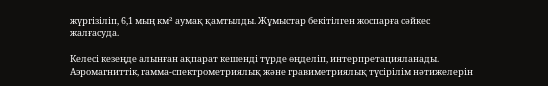жүргізіліп, 6,1 мың км² аумақ қамтылды. Жұмыстар бекітілген жоспарға сәйкес жалғасуда.

Келесі кезеңде алынған ақпарат кешенді түрде өңделіп, интерпретацияланады. Аэромагниттік, гамма-спектрометриялық және гравиметриялық түсірілім нәтижелерін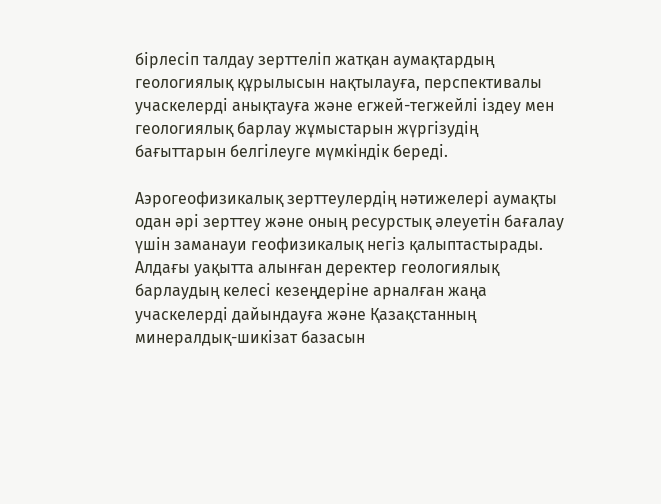бірлесіп талдау зерттеліп жатқан аумақтардың геологиялық құрылысын нақтылауға, перспективалы учаскелерді анықтауға және егжей-тегжейлі іздеу мен геологиялық барлау жұмыстарын жүргізудің бағыттарын белгілеуге мүмкіндік береді.

Аэрогеофизикалық зерттеулердің нәтижелері аумақты одан әрі зерттеу және оның ресурстық әлеуетін бағалау үшін заманауи геофизикалық негіз қалыптастырады. Алдағы уақытта алынған деректер геологиялық барлаудың келесі кезеңдеріне арналған жаңа учаскелерді дайындауға және Қазақстанның минералдық-шикізат базасын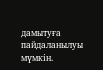дамытуға пайдаланылуы мүмкін.